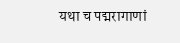यथा च पद्मरागाणां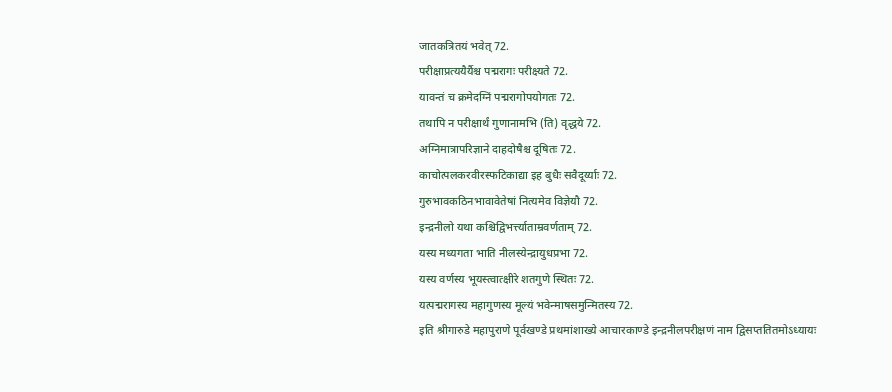जातकत्रितयं भवेत् 72.
परीक्षाप्रत्ययैर्यैश्च पद्मरागः परीक्ष्यते 72.
यावन्तं च क्रमेदग्निं पद्मरागोपयोगतः 72.
तथापि न परीक्षार्थं गुणानामभि (ति) वृद्धये 72.
अग्निमात्रापरिज्ञाने दाहदोषैश्च दूषितः 72.
काचोत्पलकरवीरस्फटिकाद्या इह बुधैः सवैदूर्य्याः 72.
गुरुभावकठिनभावावेतेषां नित्यमेव विज्ञेयौ 72.
इन्द्रनीलो यथा कश्चिद्विभर्त्त्याताम्रवर्णताम् 72.
यस्य मध्यगता भाति नीलस्येन्द्रायुधप्रभा 72.
यस्य वर्णस्य भूयस्त्वात्क्षीरे शतगुणे स्थितः 72.
यत्पद्मरागस्य महागुणस्य मूल्यं भवेन्माषसमुन्मितस्य 72.
इति श्रीगारुडे महापुराणे पूर्वखण्डे प्रथमांशाख्ये आचारकाण्डे इन्द्रनीलपरीक्षणं नाम द्विसप्ततितमोऽध्यायः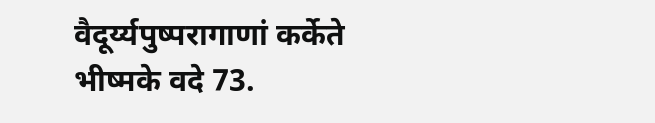वैदूर्य्यपुष्परागाणां कर्केते भीष्मके वदे 73.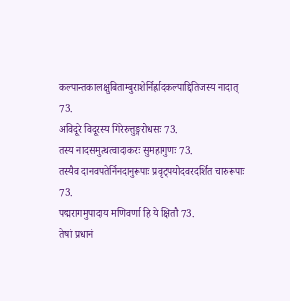कल्पान्तकालक्षुबिताम्बुराशेर्निर्ह्रादकल्पाद्दितिजस्य नादात् 73.
अविदूरे विदूरस्य गिरेरुत्तुङ्गरोधसः 73.
तस्य नादसमुत्थत्वादाकरः सुमहागुणः 73.
तस्यैव दानवपतेर्निनदानुरूपाः प्रवृट्पयोदवरदर्शित चारुरूपाः 73.
पद्मरागमुपादाय मणिवर्णा हि ये क्षितौ 73.
तेषां प्रधानं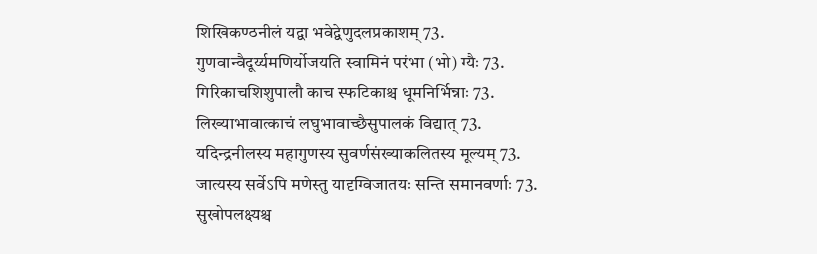शिखिकण्ठनीलं यद्वा भवेद्वेणुदलप्रकाशम् 73.
गुणवान्वैदूर्य्यमणिर्योजयति स्वामिनं परंभा (भो) ग्यैः 73.
गिरिकाचशिशुपालौ काच स्फटिकाश्च धूमनिर्भिन्नाः 73.
लिख्याभावात्काचं लघुभावाच्छैसुपालकं विद्यात् 73.
यदिन्द्रनीलस्य महागुणस्य सुवर्णसंख्याकलितस्य मूल्यम् 73.
जात्यस्य सर्वेऽपि मणेस्तु यादृग्विजातयः सन्ति समानवर्णाः 73.
सुखोपलक्ष्यश्च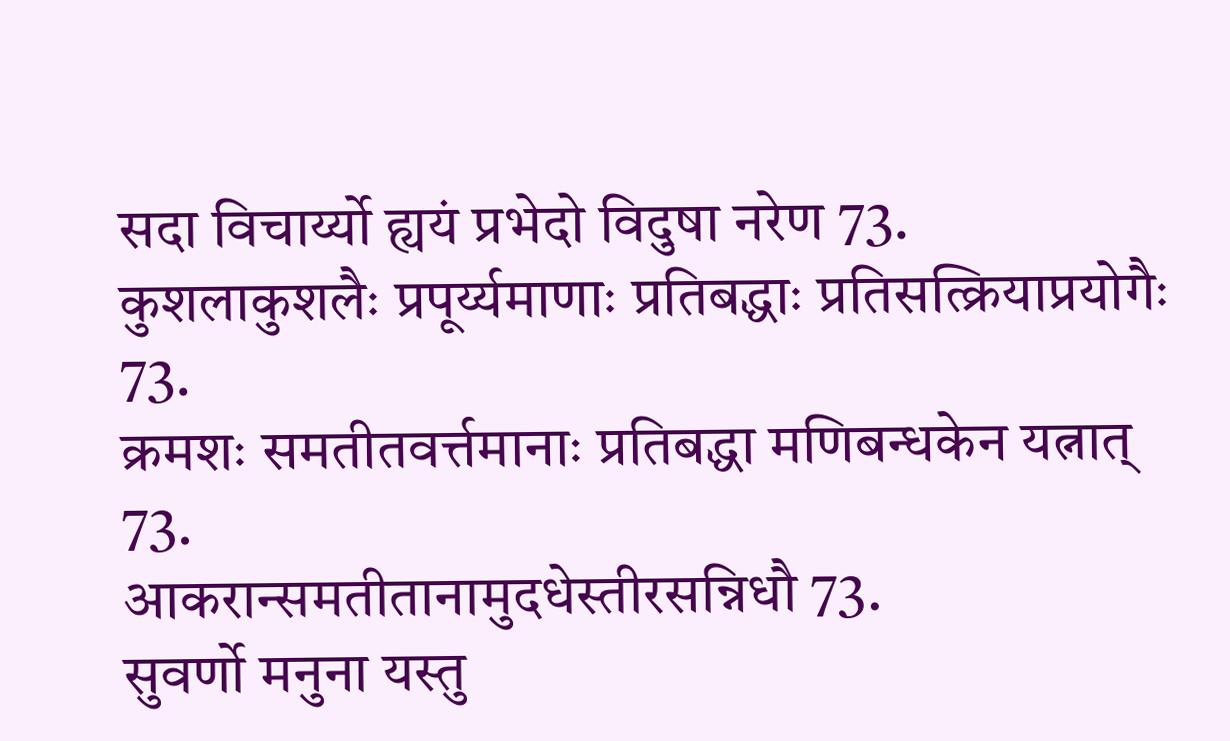सदा विचार्य्यो ह्ययं प्रभेदो विदुषा नरेण 73.
कुशलाकुशलैः प्रपूर्य्यमाणाः प्रतिबद्धाः प्रतिसत्क्रियाप्रयोगैः 73.
क्रमशः समतीतवर्त्तमानाः प्रतिबद्धा मणिबन्धकेन यत्नात् 73.
आकरान्समतीतानामुदधेस्तीरसन्निधौ 73.
सुवर्णो मनुना यस्तु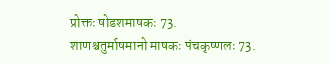प्रोक्तः षोडशमाषकः 73.
शाणश्चतुर्माषमानो माषकः पंचकृष्णलः 73.